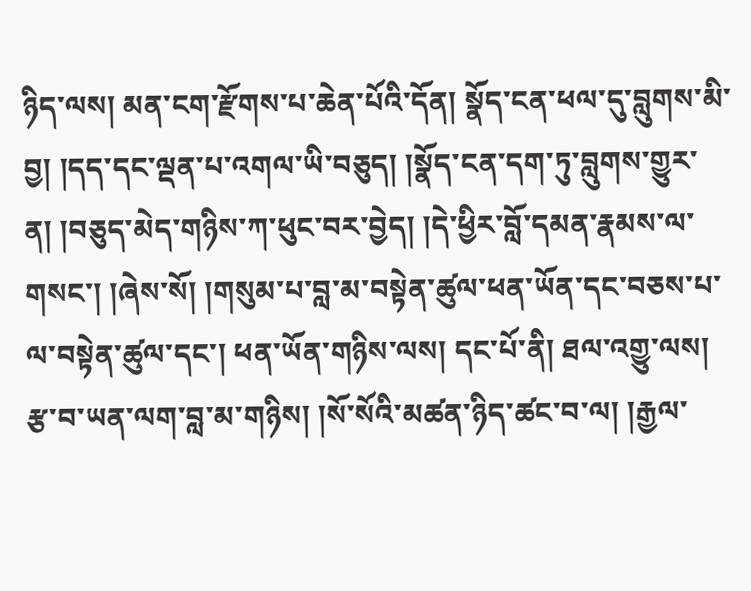ཉིད་ལས། མན་ངག་རྫོགས་པ་ཆེན་པོའི་དོན། སྣོད་ངན་ཕལ་དུ་བླུགས་མི་བྱ། །དད་དང་ལྡན་པ་འགལ་ཡི་བཅུད། །སྣོད་ངན་དག་ཏུ་བླུགས་གྱུར་ན། །བཅུད་མེད་གཉིས་ཀ་ཕུང་བར་བྱེད། །དེ་ཕྱིར་བློ་དམན་རྣམས་ལ་གསང་། །ཞེས་སོ། །གསུམ་པ་བླ་མ་བསྟེན་ཚུལ་ཕན་ཡོན་དང་བཅས་པ་ལ་བསྟེན་ཚུལ་དང་། ཕན་ཡོན་གཉིས་ལས། དང་པོ་ནི། ཐལ་འགྱུ་ལས། རྩ་བ་ཡན་ལག་བླ་མ་གཉིས། །སོ་སོའི་མཚན་ཉིད་ཚང་བ་ལ། །རྒྱལ་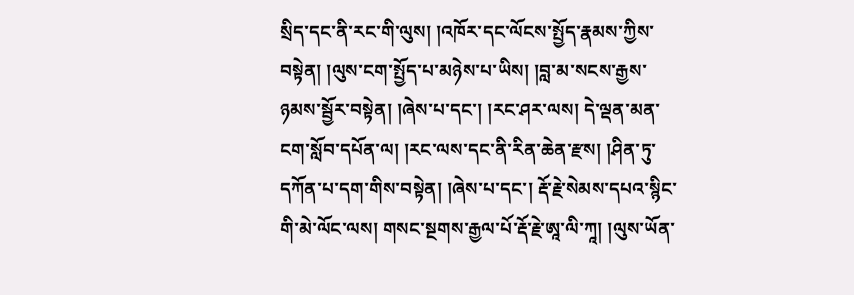སྲིད་དང་ནི་རང་གི་ལུས། །འཁོར་དང་ལོངས་སྤྱོད་རྣམས་ཀྱིས་བསྟེན། །ལུས་ངག་སྤྱོད་པ་མཉེས་པ་ཡིས། །བླ་མ་སངས་རྒྱས་ཉམས་སྦྱོར་བསྟེན། །ཞེས་པ་དང་། །རང་ཤར་ལས། དེ་ལྡན་མན་ངག་སློབ་དཔོན་ལ། །རང་ལས་དང་ནི་རིན་ཆེན་རྫས། །ཤིན་ཏུ་དཀོན་པ་དག་གིས་བསྟེན། །ཞེས་པ་དང་། རྡོ་རྗེ་སེམས་དཔའ་སྙིང་གི་མེ་ལོང་ལས། གསང་སྔགས་རྒྱལ་པོ་རྡོ་རྗེ་ཨཱ་ལི་ཀཱ། །ལུས་ཡོན་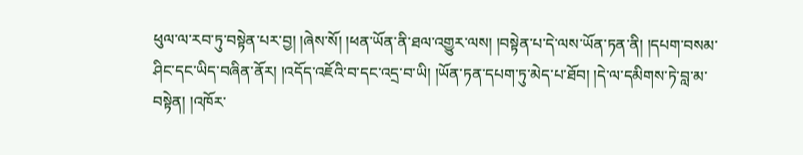ཕུལ་ལ་རབ་ཏུ་བསྟེན་པར་བྱ། །ཞེས་སོ། །ཕན་ཡོན་ནི་ཐལ་འགྱུར་ལས། །བསྟེན་པ་དེ་ལས་ཡོན་ཏན་ནི། །དཔག་བསམ་ཤིང་དང་ཡིད་བཞིན་ནོར། །འདོད་འཇོའི་བ་དང་འདྲ་བ་ཡི། །ཡོན་ཏན་དཔག་ཏུ་མེད་པ་ཐོབ། །དེ་ལ་དམིགས་ཏེ་བླ་མ་བསྟེན། །འཁོར་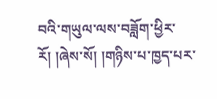བའི་གཡུལ་ལས་བཟློག་ཕྱིར་རོ། །ཞེས་སོ། །གཉིས་པ་ཁྱད་པར་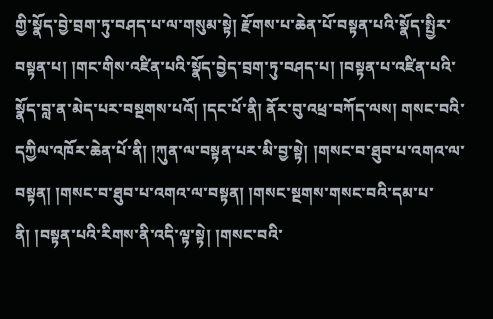གྱི་སྣོད་བྱེ་བྲག་ཏུ་བཤད་པ་ལ་གསུམ་སྟེ། རྫོགས་པ་ཆེན་པོ་བསྟན་པའི་སྣོད་སྤྱིར་བསྟན་པ། །གང་གིས་འཛིན་པའི་སྣོད་བྱེད་བྲག་ཏུ་བཤད་པ། །བསྟན་པ་འཛིན་པའི་སྣོད་བླ་ན་མེད་པར་བསྔགས་པའོ། །དང་པོ་ནི། ནོར་བུ་འཕྲ་བཀོད་ལས། གསང་བའི་དཀྱིལ་འཁོར་ཆེན་པོ་ནི། །ཀུན་ལ་བསྟན་པར་མི་བྱ་སྟེ། །གསང་བ་ཐུབ་པ་འགའ་ལ་བསྟན། །གསང་བ་ཐུབ་པ་འགའ་ལ་བསྟན། །གསང་སྔགས་གསང་བའི་དམ་པ་ནི། །བསྟན་པའི་རིགས་ནི་འདི་ལྟ་སྟེ། །གསང་བའི་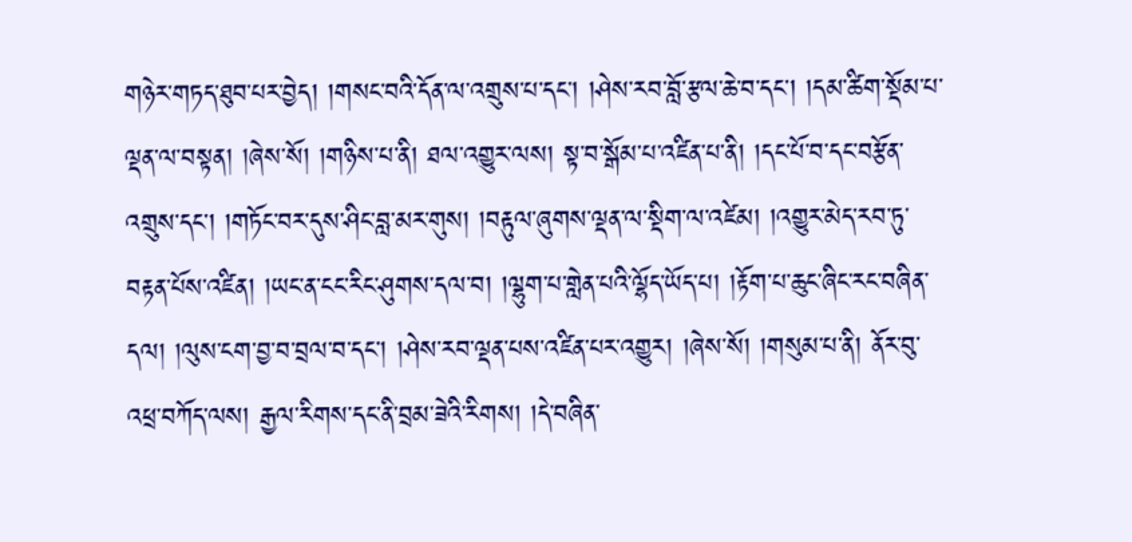གཉེར་གཏད་ཐུབ་པར་བྱེད། །གསང་བའི་དོན་ལ་འགྲུས་པ་དང་། །ཤེས་རབ་བློ་རྩལ་ཆེ་བ་དང་། །དམ་ཚིག་སྡོམ་པ་ལྡན་ལ་བསྟན། །ཞེས་སོ། །གཉིས་པ་ནི། ཐལ་འགྱུར་ལས། སྟ་བ་སྒོམ་པ་འཛིན་པ་ནི། །དང་པོ་བ་དང་བརྩོན་འགྲུས་དང་། །གཏོང་བར་དུས་ཤིང་བླ་མར་གུས། །བརྟུལ་ཞུགས་ལྡན་ལ་སྡིག་ལ་འཛེམ། །འགྱུར་མེད་རབ་ཏུ་བརྟན་པོས་འཛིན། །ཡང་ན་ངང་རིང་ཤུགས་དལ་བ། །ལྷུག་པ་གླེན་པའི་ལྷོད་ཡོད་པ། །རྟོག་པ་ཆུང་ཞིང་རང་བཞིན་དལ། །ལུས་ངག་བྱ་བ་བྲལ་བ་དང་། །ཤེས་རབ་ལྡན་པས་འཛིན་པར་འགྱུར། །ཞེས་སོ། །གསུམ་པ་ནི། ནོར་བུ་འཕྲ་བཀོད་ལས། རྒྱལ་རིགས་དང་ནི་བྲམ་ཟེའི་རིགས། །དེ་བཞིན་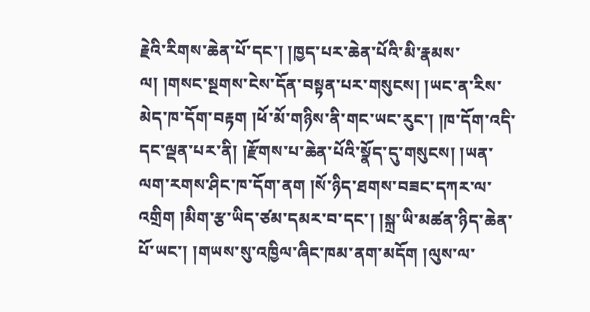རྗེའི་རིགས་ཆེན་པོ་དང་། །ཁྱད་པར་ཆེན་པོའི་མི་རྣམས་ལ། །གསང་སྔགས་ངེས་དོན་བསྟན་པར་གསུངས། །ཡང་ན་རིས་མེད་ཁ་དོག་བརྟག །ཕོ་མོ་གཉིས་ནི་གང་ཡང་རུང་། །ཁ་དོག་འདི་དང་ལྡན་པར་ནི། །རྫོགས་པ་ཆེན་པོའི་སྣོད་དུ་གསུངས། །ཡན་ལག་རགས་ཤིང་ཁ་དོག་ནག །སོ་ཉིད་ཐགས་བཟང་དཀར་ལ་འགྲིག །མིག་རྩ་ཡིད་ཙམ་དམར་བ་དང་། །སྐྲ་ཡི་མཚན་ཉིད་ཆེན་པོ་ཡང་། །གཡས་སུ་འཁྱིལ་ཞིང་ཁམ་ནག་མདོག །ལུས་ལ་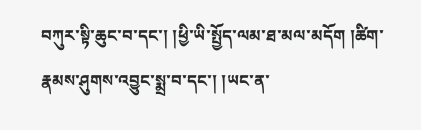བཀུར་སྟི་ཆུང་བ་དང་། །ཕྱི་ཡི་སྤྱོད་ལམ་ཐ་མལ་མདོག །ཚིག་རྣམས་ཤུགས་འབྱུང་སྨྲ་བ་དང་། །ཡང་ན་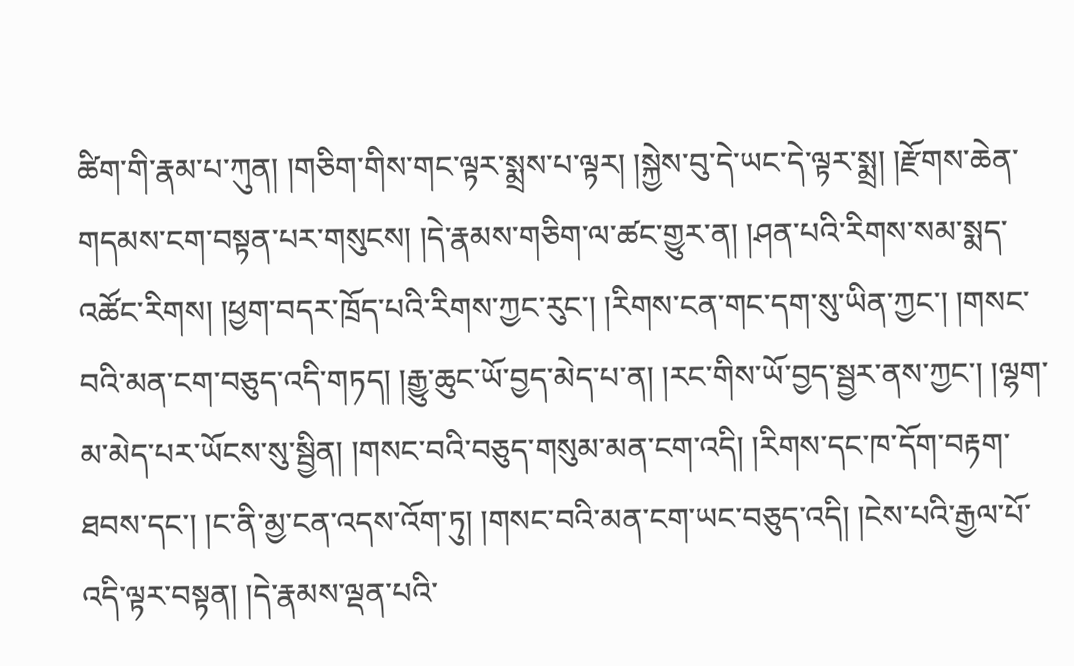ཚིག་གི་རྣམ་པ་ཀུན། །གཅིག་གིས་གང་ལྟར་སྨྲས་པ་ལྟར། །སྐྱེས་བུ་དེ་ཡང་དེ་ལྟར་སྨྲ། །རྫོགས་ཆེན་གདམས་ངག་བསྟན་པར་གསུངས། །དེ་རྣམས་གཅིག་ལ་ཚང་གྱུར་ན། །ཤན་པའི་རིགས་སམ་སྨད་འཚོང་རིགས། །ཕྱག་བདར་ཁྲོད་པའི་རིགས་ཀྱང་རུང་། །རིགས་ངན་གང་དག་སུ་ཡིན་ཀྱང་། །གསང་བའི་མན་ངག་བཅུད་འདི་གཏད། །རྒྱུ་ཆུང་ཡོ་བྱད་མེད་པ་ན། །རང་གིས་ཡོ་བྱད་སྦྱར་ནས་ཀྱང་། །ལྷག་མ་མེད་པར་ཡོངས་སུ་སྦྱིན། །གསང་བའི་བཅུད་གསུམ་མན་ངག་འདི། །རིགས་དང་ཁ་དོག་བརྟག་ཐབས་དང་། །ང་ནི་མྱ་ངན་འདས་འོག་ཏུ། །གསང་བའི་མན་ངག་ཡང་བཅུད་འདི། །ངེས་པའི་རྒྱལ་པོ་འདི་ལྟར་བསྟན། །དེ་རྣམས་ལྡན་པའི་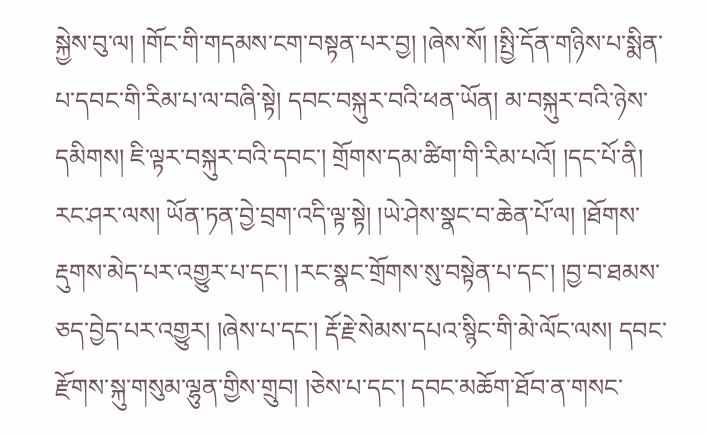སྐྱེས་བུ་ལ། །གོང་གི་གདམས་ངག་བསྟན་པར་བྱ། །ཞེས་སོ། །སྤྱི་དོན་གཉིས་པ་སྨིན་པ་དབང་གི་རིམ་པ་ལ་བཞི་སྟེ། དབང་བསྐུར་བའི་ཕན་ཡོན། མ་བསྐུར་བའི་ཉེས་དམིགས། ཇི་ལྟར་བསྐུར་བའི་དབང་། གྲོགས་དམ་ཚིག་གི་རིམ་པའོ། །དང་པོ་ནི། རང་ཤར་ལས། ཡོན་ཏན་བྱེ་བྲག་འདི་ལྟ་སྟེ། །ཡེ་ཤེས་སྣང་བ་ཆེན་པོ་ལ། །ཐོགས་རྡུགས་མེད་པར་འགྱུར་པ་དང་། །རང་སྣང་གྲོགས་སུ་བསྟེན་པ་དང་། །བྱ་བ་ཐམས་ཅད་བྱེད་པར་འགྱུར། །ཞེས་པ་དང་། རྡོ་རྗེ་སེམས་དཔའ་སྙིང་གི་མེ་ལོང་ལས། དབང་རྫོགས་སྐུ་གསུམ་ལྷུན་གྱིས་གྲུབ། །ཅེས་པ་དང་། དབང་མཆོག་ཐོབ་ན་གསང་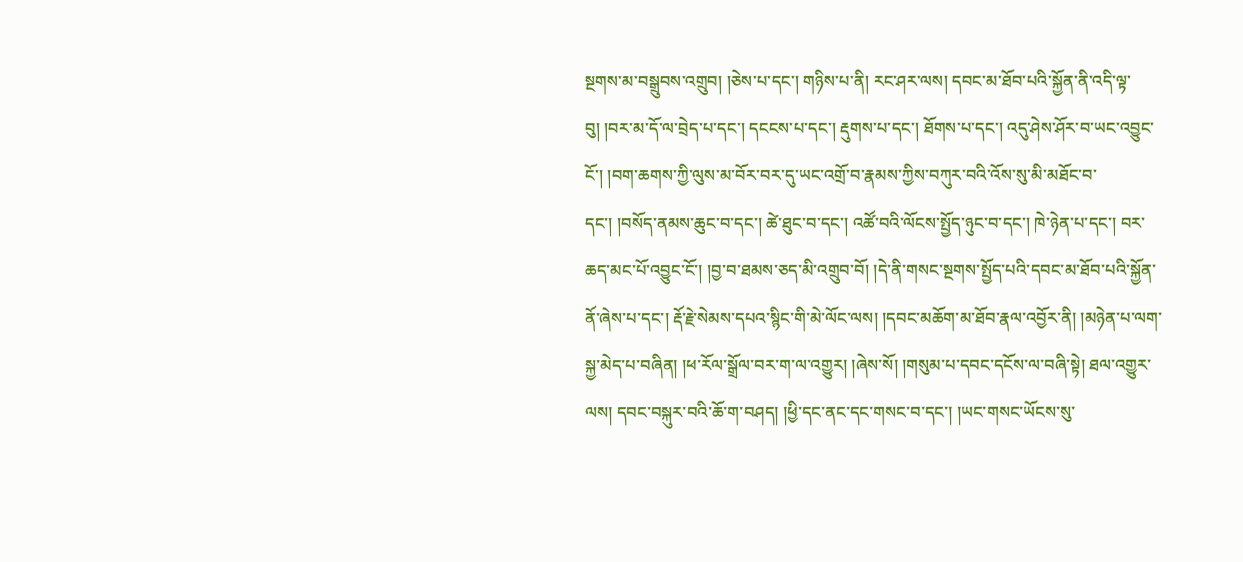སྔགས་མ་བསྒྲུབས་འགྲུབ། །ཅེས་པ་དང་། གཉིས་པ་ནི། རང་ཤར་ལས། དབང་མ་ཐོབ་པའི་སྐྱོན་ནི་འདི་ལྟ་བུ། །བར་མ་དོ་ལ་བྲེད་པ་དང་། དངངས་པ་དང་། རྡུགས་པ་དང་། ཐོགས་པ་དང་། འདུ་ཤེས་ཤོར་བ་ཡང་འབྱུང་ངོ་། །བག་ཆགས་ཀྱི་ལུས་མ་བོར་བར་དུ་ཡང་འགྲོ་བ་རྣམས་ཀྱིས་བཀུར་བའི་འོས་སུ་མི་མཐོང་བ་དང་། །བསོད་ནམས་ཆུང་བ་དང་། ཚེ་ཐུང་བ་དང་། འཚོ་བའི་ལོངས་སྤྱོད་ཉུང་བ་དང་། ཁེ་ཉེན་པ་དང་། བར་ཆད་མང་པོ་འབྱུང་ངོ་། །བྱ་བ་ཐམས་ཅད་མི་འགྲུབ་བོ། །དེ་ནི་གསང་སྔགས་སྤྱོད་པའི་དབང་མ་ཐོབ་པའི་སྐྱོན་ནོ་ཞེས་པ་དང་། རྡོ་རྗེ་སེམས་དཔའ་སྙིང་གི་མེ་ལོང་ལས། །དབང་མཆོག་མ་ཐོབ་རྣལ་འབྱོར་ནི། །མཉེན་པ་ལག་སྐྱ་མེད་པ་བཞིན། །ཕ་རོལ་སྒྲོལ་བར་ག་ལ་འགྱུར། །ཞེས་སོ། །གསུམ་པ་དབང་དངོས་ལ་བཞི་སྟེ། ཐལ་འགྱུར་ལས། དབང་བསྐུར་བའི་ཆོ་ག་བཤད། །ཕྱི་དང་ནང་དང་གསང་བ་དང་། །ཡང་གསང་ཡོངས་སུ་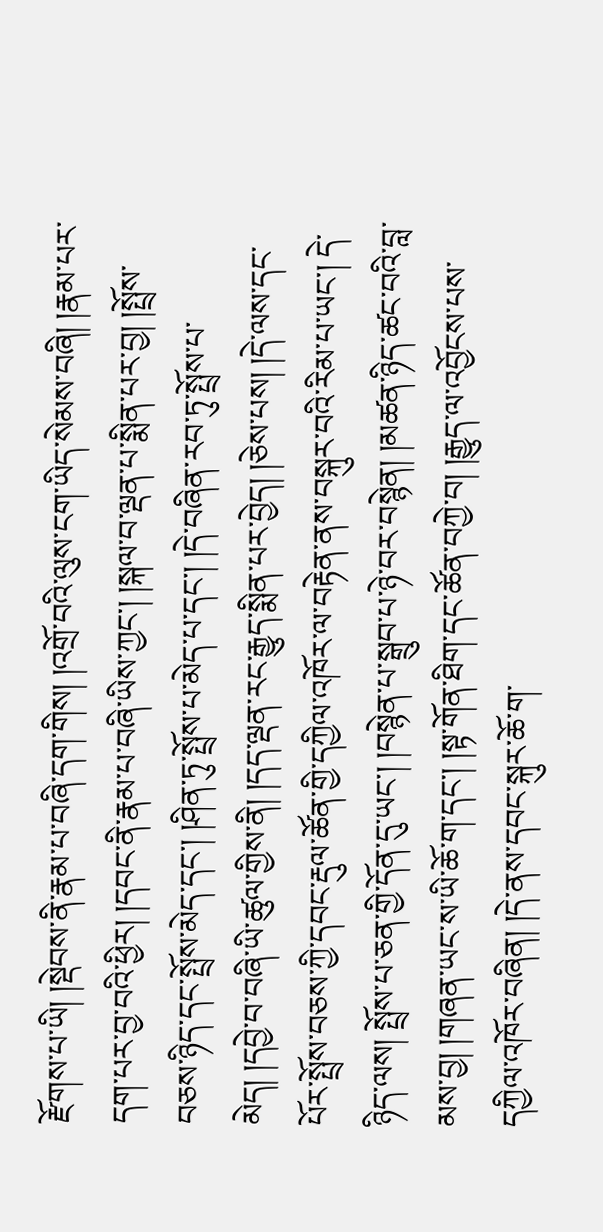རྫོགས་པ་ཡི། །སྡེབས་ནི་རྣམ་པ་བཞི་དག་གིས། །འགྲོ་བའི་ལུས་ངག་ཡིད་སེམས་བཞི། །རྣམ་པར་དག་པར་བྱ་བའི་ཕྱིར། །དབང་ནི་རྣམ་པ་བཞི་ཡིས་ཀྱང་། །སྐལ་བ་ལྡན་པ་སྨིན་པར་བྱ། །སྤྲོས་བཅས་ཉིད་དང་སྤྲོས་མེད་དང་། །ཤིན་ཏུ་སྤྲོས་པ་མེད་པ་དང་། །དེ་བཞིན་རབ་ཏུ་སྤྲོས་པ་མེད། །དབྱེ་བ་བཞི་ཡི་ཚུལ་གྱིས་ནི། །དད་ལྡན་རང་རྒྱུད་སྨིན་པར་བྱེད། །ཅེས་པས། །དེ་ལས་དང་པོར་སྤྲོས་བཅས་ཀྱི་དབང་རྡུལ་ཚོན་གྱི་དཀྱིལ་འཁོར་ལ་བརྟེན་ནས་བསྐུར་བའི་རིམ་པ་ཡང་། དེ་ཉིད་ལས། སྤྲོས་པ་ཅན་གྱི་དོན་དུ་ཡང་། །བསྙེན་པ་སྒྲུབ་པ་ཉེ་བར་བསྙེན། །མཚན་ཉིད་ཚང་བའི་བླ་མས་བྱ། །གཞན་ཡང་ས་ཡི་ཆོ་ག་དང་། །སྟ་གོན་ཐིག་དང་ཚོན་བཀྱེ་བ། །རྒྱུད་ལ་འབྱོངས་པས་དཀྱིལ་འཁོར་བཞིན། །དེ་ནས་དབང་སྐུར་ཆོ་ག་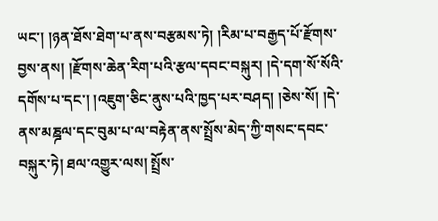ཡང་། །ཉན་ཐོས་ཐེག་པ་ནས་བརྩམས་ཏེ། །རིམ་པ་བརྒྱད་པོ་རྫོགས་བྱས་ནས། །རྫོགས་ཆེན་རིག་པའི་རྩལ་དབང་བསྐུར། །དེ་དག་སོ་སོའི་དགོས་པ་དང་། །འཇུག་ཅིང་ནུས་པའི་ཁྱད་པར་བཤད། །ཅེས་སོ། །དེ་ནས་མཎྜལ་དང་བུམ་པ་ལ་བརྟེན་ནས་སྤྲོས་མེད་ཀྱི་གསང་དབང་བསྐུར་ཏེ། ཐལ་འགྱུར་ལས། སྤྲོས་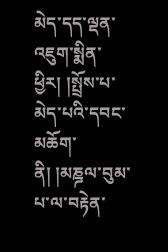མེད་དད་ལྡན་འཇུག་སྨིན་ཕྱིར། །སྤྲོས་པ་མེད་པའི་དབང་མཆོག་ནི། །མཎྜལ་བུམ་པ་ལ་བརྟེན་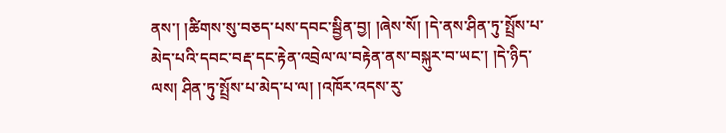ནས་། །ཚིགས་སུ་བཅད་པས་དབང་སྦྱིན་བྱ། །ཞེས་སོ། །དེ་ནས་ཤིན་ཏུ་སྤྲོས་པ་མེད་པའི་དབང་བརྡ་དང་རྟེན་འབྲེལ་ལ་བརྟེན་ནས་བསྐུར་བ་ཡང་། །དེ་ཉིད་ལས། ཤིན་ཏུ་སྤྲོས་པ་མེད་པ་ལ། །འཁོར་འདས་རུ་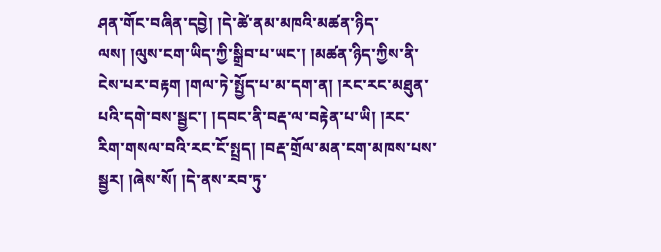ཤན་གོང་བཞིན་དབྱེ། །དེ་ཚེ་ནམ་མཁའི་མཚན་ཉིད་ལས། །ལུས་ངག་ཡིད་ཀྱི་སྒྲིབ་པ་ཡང་། །མཚན་ཉིད་ཀྱིས་ནི་ངེས་པར་བརྟག །གལ་ཏེ་སྤྱོད་པ་མ་དག་ན། །རང་རང་མཐུན་པའི་དགེ་བས་སྦྱང་། །དབང་ནི་བརྡ་ལ་བརྟེན་པ་ཡི། །རང་རིག་གསལ་བའི་རང་ངོ་སྤྲད། །བརྡ་གྲོལ་མན་ངག་མཁས་པས་སྦྱར། །ཞེས་སོ། །དེ་ནས་རབ་ཏུ་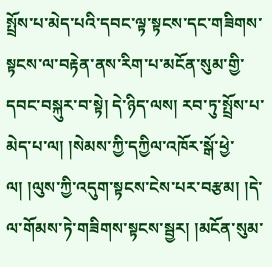སྤྲོས་པ་མེད་པའི་དབང་ལྟ་སྟངས་དང་གཟིགས་སྟངས་ལ་བརྟེན་ནས་རིག་པ་མངོན་སུམ་གྱི་དབང་བསྐུར་བ་སྟེ། དེ་ཉིད་ལས། རབ་ཏུ་སྤྲོས་པ་མེད་པ་ལ། །སེམས་ཀྱི་དཀྱིལ་འཁོར་སྒོ་ཕྱེ་ལ། །ལུས་ཀྱི་འདུག་སྟངས་ངེས་པར་བརྩམ། །དེ་ལ་གོམས་ཏེ་གཟིགས་སྟངས་སྦྱར། །མངོན་སུམ་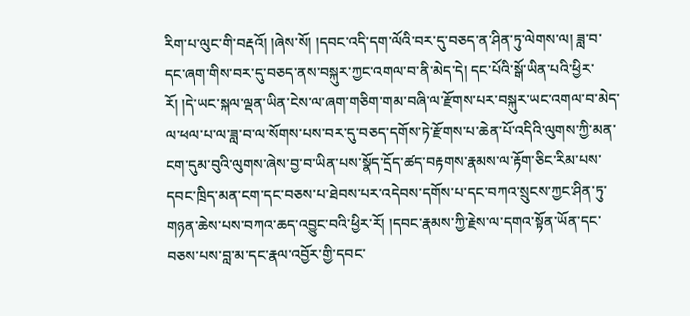རིག་པ་ལུང་གི་བརྡའོ། །ཞེས་སོ། །དབང་འདི་དག་ལོའི་བར་དུ་བཅད་ན་ཤིན་ཏུ་ལེགས་ལ། ཟླ་བ་དང་ཞག་གིས་བར་དུ་བཅད་ནས་བསྐུར་ཀྱང་འགལ་བ་ནི་མེད་དེ། དང་པོའི་སྒོ་ཡིན་པའི་ཕྱིར་རོ། །དེ་ཡང་སྐལ་ལྡན་ཡིན་ངེས་ལ་ཞག་གཅིག་གམ་བཞི་ལ་རྫོགས་པར་བསྐུར་ཡང་འགལ་བ་མེད་ལ་ཕལ་པ་ལ་ཟླ་བ་ལ་སོགས་པས་བར་དུ་བཅད་དགོས་ཏེ་རྫོགས་པ་ཆེན་པོ་འདིའི་ལུགས་ཀྱི་མན་ངག་དུམ་བུའི་ལུགས་ཞེས་བྱ་བ་ཡིན་པས་སྣོད་དྲོད་ཚད་བརྟགས་རྣམས་ལ་རྟོག་ཅིང་རིམ་པས་དབང་ཁྲིད་མན་ངག་དང་བཅས་པ་ཐེབས་པར་འདེབས་དགོས་པ་དང་བཀའ་སྲུངས་ཀྱང་ཤིན་ཏུ་གཉན་ཆེས་པས་བཀའ་ཆད་འབྱུང་བའི་ཕྱིར་རོ། །དབང་རྣམས་ཀྱི་རྗེས་ལ་དགའ་སྟོན་ཡོན་དང་བཅས་པས་བླ་མ་དང་རྣལ་འབྱོར་གྱི་དབང་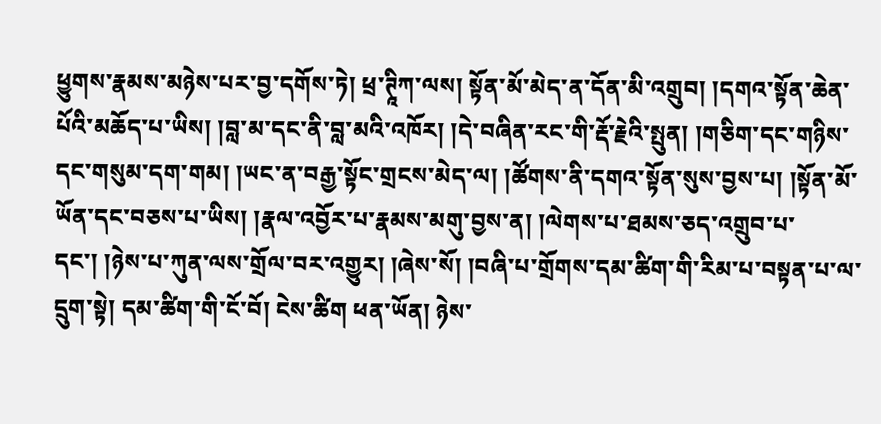ཕྱུགས་རྣམས་མཉེས་པར་བྱ་དགོས་ཏེ། ཕྲ་ཊཱིཀ་ལས། སྟོན་མོ་མེད་ན་དོན་མི་འགྲུབ། །དགའ་སྟོན་ཆེན་པོའི་མཆོད་པ་ཡིས། །བླ་མ་དང་ནི་བླ་མའི་འཁོར། །དེ་བཞིན་རང་གི་རྡོ་རྗེའི་སྤུན། །གཅིག་དང་གཉིས་དང་གསུམ་དག་གམ། །ཡང་ན་བརྒྱ་སྟོང་གྲངས་མེད་ལ། །ཚོགས་ནི་དགའ་སྟོན་སུས་བྱས་པ། །སྟོན་མོ་ཡོན་དང་བཅས་པ་ཡིས། །རྣལ་འབྱོར་པ་རྣམས་མགུ་བྱས་ན། །ལེགས་པ་ཐམས་ཅད་འགྲུབ་པ་དང་། །ཉེས་པ་ཀུན་ལས་གྲོལ་བར་འགྱུར། །ཞེས་སོ། །བཞི་པ་གྲོགས་དམ་ཚིག་གི་རིམ་པ་བསྟན་པ་ལ་དྲུག་སྟེ། དམ་ཚིག་གི་ངོ་བོ། ངེས་ཚིག ཕན་ཡོན། ཉེས་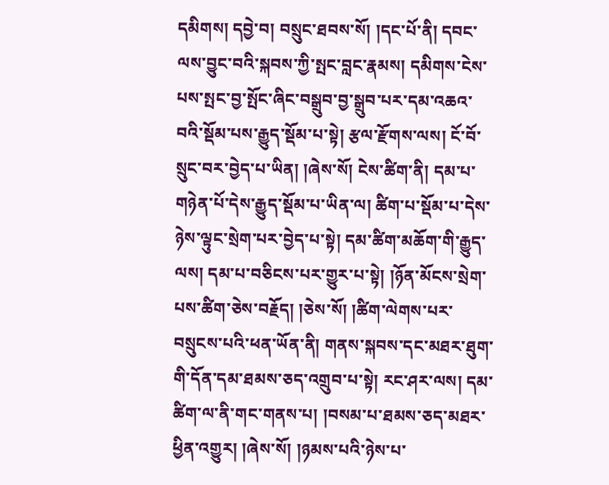དམིགས། དབྱེ་བ། བསྲུང་ཐབས་སོ། །དང་པོ་ནི། དབང་ལས་བྱུང་བའི་སྐབས་ཀྱི་སྤང་བླང་རྣམས། དམིགས་ངེས་པས་སྤང་བྱ་སྤོང་ཞིང་བསྒྲུབ་བྱ་སྒྲུབ་པར་དམ་འཆའ་བའི་སྡོམ་པས་རྒྱུད་སྡོམ་པ་སྟེ། རྩལ་རྫོགས་ལས། ངོ་བོ་སྲུང་བར་བྱེད་པ་ཡིན། །ཞེས་སོ། ངེས་ཚིག་ནི། དམ་པ་གཉེན་པོ་དེས་རྒྱུད་སྡོམ་པ་ཡིན་ལ། ཚིག་པ་སྡོམ་པ་དེས་ཉེས་ལྟུང་སྲེག་པར་བྱེད་པ་སྟེ། དམ་ཚིག་མཆོག་གི་རྒྱུད་ལས། དམ་པ་བཅིངས་པར་གྱུར་པ་སྟེ། །ཉོན་མོངས་སྲེག་པས་ཚིག་ཅེས་བརྗོད། །ཅེས་སོ། །ཚིག་ལེགས་པར་བསྲུངས་པའི་ཕན་ཡོན་ནི། གནས་སྐབས་དང་མཐར་ཐུག་གི་དོན་དམ་ཐམས་ཅད་འགྲུབ་པ་སྟེ། རང་ཤར་ལས། དམ་ཚིག་ལ་ནི་གང་གནས་པ། །བསམ་པ་ཐམས་ཅད་མཐར་ཕྱིན་འགྱུར། །ཞེས་སོ། །ཉམས་པའི་ཉེས་པ་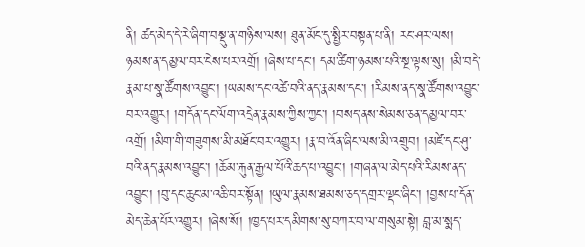ནི། ཚད་མེད་དེ་རེ་ཞིག་བསྡུ་ན་གཉིས་ལས། ཐུན་མོང་དུ་སྤྱིར་བསྟན་པ་ནི། རང་ཤར་ལས། ཉམས་ན་དམྱལ་བར་ངེས་པར་འགྲོ། །ཞེས་པ་དང་། དམ་ཚིག་ཉམས་པའི་སྔ་ལྟས་སུ། །མི་བདེ་རྣམ་པ་སྣ་ཚོགས་འབྱུང་། །ཡམས་དང་འཚེ་བའི་ནད་རྣམས་དང་། །རིམས་ནད་སྣ་ཚོགས་འབྱུང་བར་འགྱུར། །གདོན་དང་ལོག་འདྲེན་རྣམས་ཀྱིས་ཀྱང་། །བསད་ནས་སེམས་ཅན་དམྱལ་བར་འགྲོ། །མིག་གི་གཟུགས་མི་མཐོང་བར་འགྱུར། །རྣ་བ་འོན་ཞིང་ལས་མི་འགྲུབ། །མཛེ་དང་ཤུ་བའི་ནད་རྣམས་འབྱུང་། །ཆོམ་རྐུན་རྒྱལ་པོའི་ཆད་པ་འབྱུང་། །གཞན་ལ་མེད་པའི་རིམས་ནད་འབྱུང་། །བུ་དང་ཆུང་མ་འཆི་བར་སྟོན། །ཡུལ་རྣམས་ཐམས་ཅད་དགྲར་ལྡང་ཞིང་། །བྱས་པ་དོན་མེད་ཆེན་པོར་འགྱུར། །ཞེས་སོ། །ཁྱད་པར་དམིགས་སུ་བཀར་བ་ལ་གསུམ་སྟེ། བླ་མ་སྨད་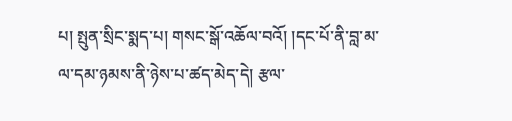པ། སྤུན་སྲིང་སྨད་པ། གསང་སྒོ་འཆོལ་བའོ། །དང་པོ་ནི་བླ་མ་ལ་དམ་ཉམས་ནི་ཉེས་པ་ཚད་མེད་དེ། རྩལ་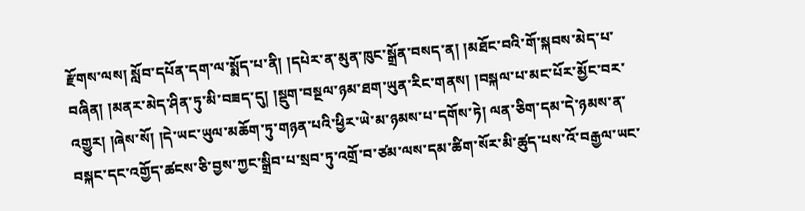རྫོགས་ལས། སློབ་དཔོན་དག་ལ་སྨོད་པ་ནི། །དཔེར་ན་མུན་ཁུང་སྒྲོན་བསད་ན། །མཐོང་བའི་གོ་སྐབས་མེད་པ་བཞིན། །མནར་མེད་ཤིན་ཏུ་མི་བཟད་དུ། །སྡུག་བསྔལ་ཉམ་ཐག་ཡུན་རིང་གནས། །བསྐལ་པ་མང་པོར་མྱོང་བར་འགྱུར། །ཞེས་སོ། །དེ་ཡང་ཡུལ་མཆོག་ཏུ་གཉན་པའི་ཕྱིར་ཡེ་མ་ཉམས་པ་དགོས་ཏེ། ལན་ཅིག་དམ་དེ་ཉམས་ན་བསྐང་དང་འགྱོད་ཚངས་ཅི་བྱས་ཀྱང་སྒྲིབ་པ་སྲབ་ཏུ་འགྲོ་བ་ཙམ་ལས་དམ་ཚིག་སོར་མི་ཚུད་པས་འོ་བརྒྱལ་ཡང་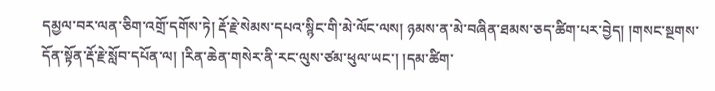དམྱལ་བར་ལན་ཅིག་འགྲོ་དགོས་ཏེ། རྡོ་རྗེ་སེམས་དཔའ་སྙིང་གི་མེ་ལོང་ལས། ཉམས་ན་མེ་བཞིན་ཐམས་ཅད་ཚིག་པར་བྱེད། །གསང་སྔགས་དོན་སྟོན་རྡོ་རྗེ་སློབ་དཔོན་ལ། །རིན་ཆེན་གསེར་ནི་རང་ལུས་ཙམ་ཕུལ་ཡང་། །དམ་ཚིག་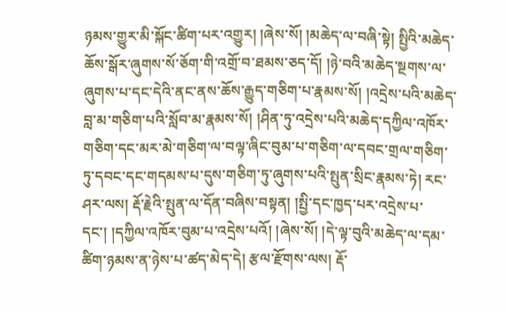ཉམས་གྱུར་མི་སྐོང་ཚིག་པར་འགྱུར། །ཞེས་སོ། །མཆེད་ལ་བཞི་སྟེ། སྤྱིའི་མཆེད་ཆོས་སྒོར་ཞུགས་སོ་ཅོག་གི་འགྲོ་བ་ཐམས་ཅད་དོ། །ཉེ་བའི་མཆེད་སྔགས་ལ་ཞུགས་པ་དང་དེའི་ནང་ནས་ཆོས་རྒྱུད་གཅིག་པ་རྣམས་སོ། །འདྲེས་པའི་མཆེད་བླ་མ་གཅིག་པའི་སློབ་མ་རྣམས་སོ། །ཤིན་ཏུ་འདྲེས་པའི་མཆེད་དཀྱིལ་འཁོར་གཅིག་དང་མར་མེ་གཅིག་ལ་བལྟ་ཞིང་བུམ་པ་གཅིག་ལ་དབང་གྲལ་གཅིག་ཏུ་དབང་དང་གདམས་པ་དུས་གཅིག་ཏུ་ཞུགས་པའི་སྤུན་སྲིང་རྣམས་ཏེ། རང་ཤར་ལས། རྡོ་རྗེའི་སྤུན་ལ་དོན་བཞིས་བསྟན། །སྤྱི་དང་ཁྱད་པར་འདྲེས་པ་དང་། །དཀྱིལ་འཁོར་བུམ་པ་འདྲེས་པའོ། །ཞེས་སོ། །དེ་ལྟ་བུའི་མཆེད་ལ་དམ་ཚིག་ཉམས་ན་ཉེས་པ་ཚད་མེད་དེ། རྩལ་རྫོགས་ལས། རྡོ་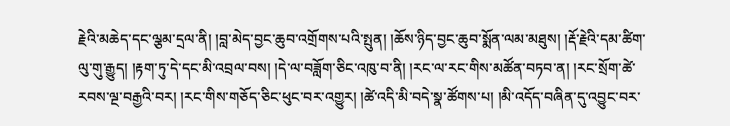རྗེའི་མཆེད་དང་ལྕམ་དྲལ་ནི། །བླ་མེད་བྱང་ཆུབ་འགྲོགས་པའི་སྤུན། །ཆོས་ཉིད་བྱང་ཆུབ་སྨོན་ལམ་མཐུས། །རྡོ་རྗེའི་དམ་ཚིག་ལུ་གུ་རྒྱུད། །རྟག་ཏུ་དེ་དང་མི་འབྲལ་བས། །དེ་ལ་བཟློག་ཅིང་འཁུ་བ་ནི། །རང་ལ་རང་གིས་མཚོན་བཏབ་ན། །རང་སྲོག་ཚེ་རབས་ལྔ་བརྒྱའི་བར། །རང་གིས་གཅོད་ཅིང་ཕུང་བར་འགྱུར། །ཚེ་འདི་མི་བདེ་སྣ་ཚོགས་པ། །མི་འདོད་བཞིན་དུ་འབྱུང་བར་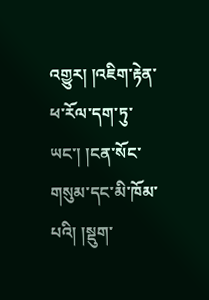འགྱུར། །འཇིག་རྟེན་ཕ་རོལ་དག་ཏུ་ཡང་། །ངན་སོང་གསུམ་དང་མི་ཁོམ་པའི། །སྡུག་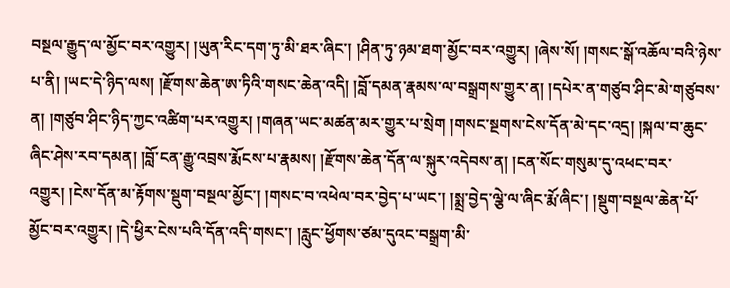བསྔལ་རྒྱུད་ལ་མྱོང་བར་འགྱུར། །ཡུན་རིང་དག་ཏུ་མི་ཐར་ཞིང་། །ཤིན་ཏུ་ཉམ་ཐག་མྱོང་བར་འགྱུར། །ཞེས་སོ། །གསང་སྒོ་འཆོལ་བའི་ཉེས་པ་ནི། །ཡང་དེ་ཉིད་ལས། །རྫོགས་ཆེན་ཨ་ཏིའི་གསང་ཆེན་འདི། །བློ་དམན་རྣམས་ལ་བསྒྲགས་གྱུར་ན། །དཔེར་ན་གཙུབ་ཤིང་མེ་གཙུབས་ན། །གཙུབ་ཤིང་ཉིད་ཀྱང་འཚིག་པར་འགྱུར། །གཞན་ཡང་མཚན་མར་གྱུར་པ་སྲེག །གསང་སྔགས་ངེས་དོན་མེ་དང་འདྲ། །སྐལ་བ་ཆུང་ཞིང་ཤེས་རབ་དམན། །བློ་ངན་རྒྱུ་འབྲས་རྨོངས་པ་རྣམས། །རྫོགས་ཆེན་དོན་ལ་སྐུར་འདེབས་ན། །ངན་སོང་གསུམ་དུ་འཕང་བར་འགྱུར། །ངེས་དོན་མ་རྟོགས་སྡུག་བསྔལ་མྱོང་། །གསང་བ་འཕེལ་བར་བྱེད་པ་ཡང་། །སྨྲ་བྱེད་ལྕེ་ལ་ཞིང་རྨོ་ཞིང་། །སྡུག་བསྔལ་ཆེན་པོ་མྱོང་བར་འགྱུར། །དེ་ཕྱིར་ངེས་པའི་དོན་འདི་གསང་། །རླུང་ཕྱོགས་ཙམ་དུའང་བསྒྲག་མི་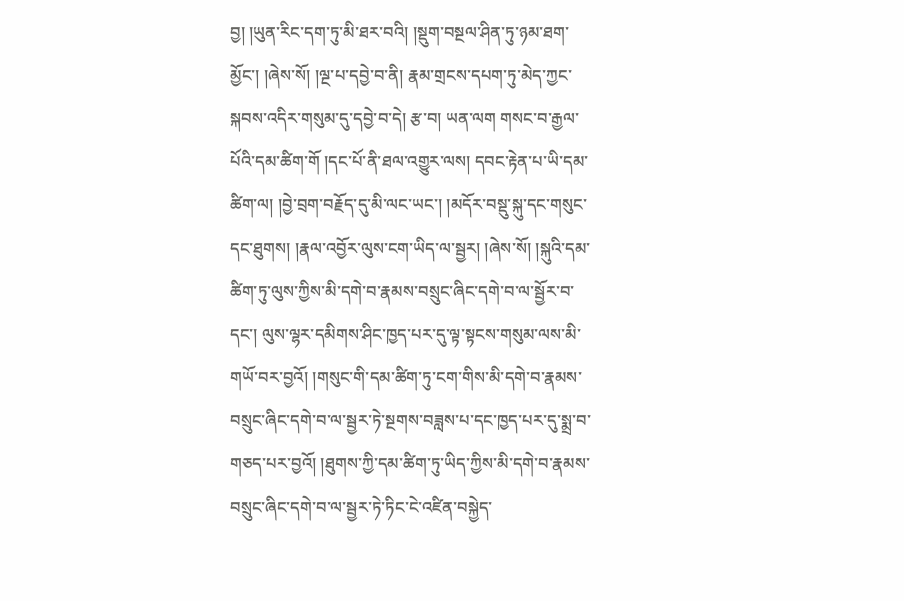བྱ། །ཡུན་རིང་དག་ཏུ་མི་ཐར་བའི། །སྡུག་བསྔལ་ཤིན་ཏུ་ཉམ་ཐག་མྱོང་། །ཞེས་སོ། །ལྔ་པ་དབྱེ་བ་ནི། རྣམ་གྲངས་དཔག་ཏུ་མེད་ཀྱང་སྐབས་འདིར་གསུམ་དུ་དབྱེ་བ་དེ། རྩ་བ། ཡན་ལག གསང་བ་རྒྱལ་པོའི་དམ་ཚིག་གོ །དང་པོ་ནི་ཐལ་འགྱུར་ལས། དབང་རྟེན་པ་ཡི་དམ་ཚིག་ལ། །བྱེ་བྲག་བརྗོད་དུ་མི་ལང་ཡང་། །མདོར་བསྡུ་སྐུ་དང་གསུང་དང་ཐུགས། །རྣལ་འབྱོར་ལུས་ངག་ཡིད་ལ་སྦྱར། །ཞེས་སོ། །སྐུའི་དམ་ཚིག་ཏུ་ལུས་ཀྱིས་མི་དགེ་བ་རྣམས་བསྲུང་ཞིང་དགེ་བ་ལ་སྦྱོར་བ་དང་། ལུས་ལྷར་དམིགས་ཤིང་ཁྱད་པར་དུ་ལྟ་སྟངས་གསུམ་ལས་མི་གཡོ་བར་བྱའོ། །གསུང་གི་དམ་ཚིག་ཏུ་ངག་གིས་མི་དགེ་བ་རྣམས་བསྲུང་ཞིང་དགེ་བ་ལ་སྦྱར་ཏེ་སྔགས་བཟླས་པ་དང་ཁྱད་པར་དུ་སྨྲ་བ་གཅད་པར་བྱའོ། །ཐུགས་ཀྱི་དམ་ཚིག་ཏུ་ཡིད་ཀྱིས་མི་དགེ་བ་རྣམས་བསྲུང་ཞིང་དགེ་བ་ལ་སྦྱར་ཏེ་ཏིང་ངེ་འཛིན་བསྐྱེད་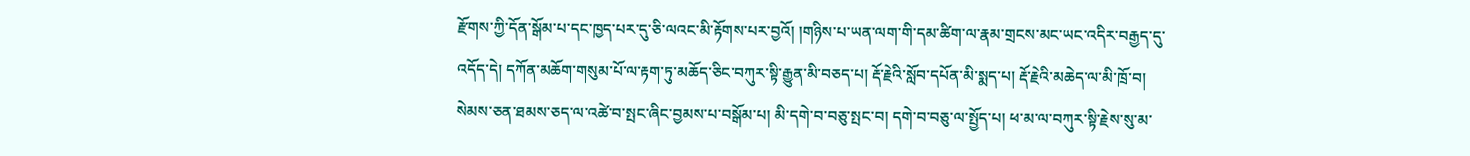རྫོགས་ཀྱི་དོན་སྒོམ་པ་དང་ཁྱད་པར་དུ་ཅི་ལའང་མི་རྟོགས་པར་བྱའོ། །གཉིས་པ་ཡན་ལག་གི་དམ་ཚིག་ལ་རྣམ་གྲངས་མང་ཡང་འདིར་བརྒྱད་དུ་འདོད་དེ། དཀོན་མཆོག་གསུམ་པོ་ལ་རྟག་ཏུ་མཆོད་ཅིང་བཀུར་སྟི་རྒྱུན་མི་བཅད་པ། རྡོ་རྗེའི་སློབ་དཔོན་མི་སྨད་པ། རྡོ་རྗེའི་མཆེད་ལ་མི་ཁྲོ་བ། སེམས་ཅན་ཐམས་ཅད་ལ་འཚེ་བ་སྤང་ཞིང་བྱམས་པ་བསྒོམ་པ། མི་དགེ་བ་བཅུ་སྤང་བ། དགེ་བ་བཅུ་ལ་སྤྱོད་པ། ཕ་མ་ལ་བཀུར་སྟི་རྗེས་སུ་མ་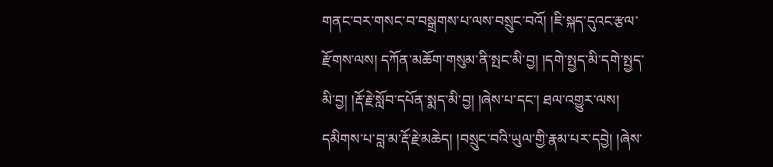གནང་བར་གསང་བ་བསྒྲགས་པ་ལས་བསྲུང་བའོ། །ཇི་སྐད་དུའང་རྩལ་རྫོགས་ལས། དཀོན་མཆོག་གསུམ་ནི་སྤང་མི་བྱ། །དགེ་སྤྱད་མི་དགེ་སྤྱད་མི་བྱ། །རྡོ་རྗེ་སློབ་དཔོན་སྨད་མི་བྱ། །ཞེས་པ་དང་། ཐལ་འགྱུར་ལས། དམིགས་པ་བླ་མ་རྡོ་རྗེ་མཆེད། །བསྲུང་བའི་ཡུལ་གྱི་རྣམ་པར་དབྱེ། །ཞེས་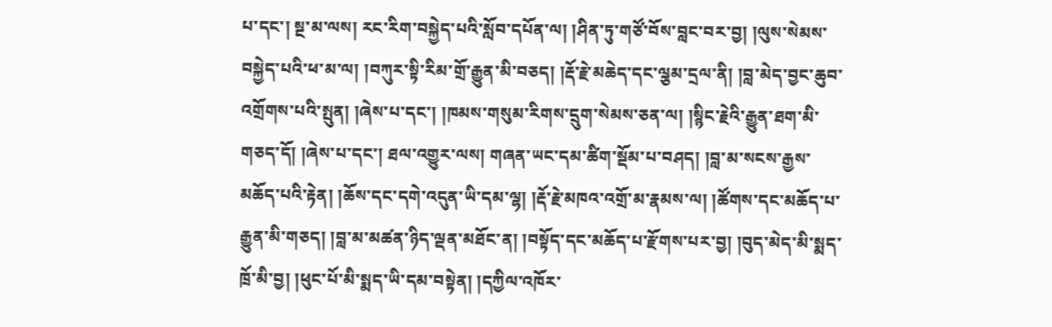པ་དང་། སྔ་མ་ལས། རང་རིག་བསྐྱེད་པའི་སློབ་དཔོན་ལ། །ཤིན་ཏུ་གཙོ་བོས་བླང་བར་བྱ། །ལུས་སེམས་བསྐྱེད་པའི་ཕ་མ་ལ། །བཀུར་སྟི་རིམ་གྲོ་རྒྱུན་མི་བཅད། །རྡོ་རྗེ་མཆེད་དང་ལྕམ་དྲལ་ནི། །བླ་མེད་བྱང་ཆུབ་འགྲོགས་པའི་སྤུན། །ཞེས་པ་དང་། །ཁམས་གསུམ་རིགས་དྲུག་སེམས་ཅན་ལ། །སྙིང་རྗེའི་རྒྱུན་ཐག་མི་གཅད་དོ། །ཞེས་པ་དང་། ཐལ་འགྱུར་ལས། གཞན་ཡང་དམ་ཚིག་སྡོམ་པ་བཤད། །བླ་མ་སངས་རྒྱས་མཆོད་པའི་རྟེན། །ཆོས་དང་དགེ་འདུན་ཡི་དམ་ལྷ། །རྡོ་རྗེ་མཁའ་འགྲོ་མ་རྣམས་ལ། །ཚོགས་དང་མཆོད་པ་རྒྱུན་མི་གཅད། །བླ་མ་མཚན་ཉིད་ལྡན་མཐོང་ན། །བསྟོད་དང་མཆོད་པ་རྫོགས་པར་བྱ། །བུད་མེད་མི་སྨད་ཁྲོ་མི་བྱ། །ཕུང་པོ་མི་སྨད་ཡི་དམ་བསྟེན། །དཀྱིལ་འཁོར་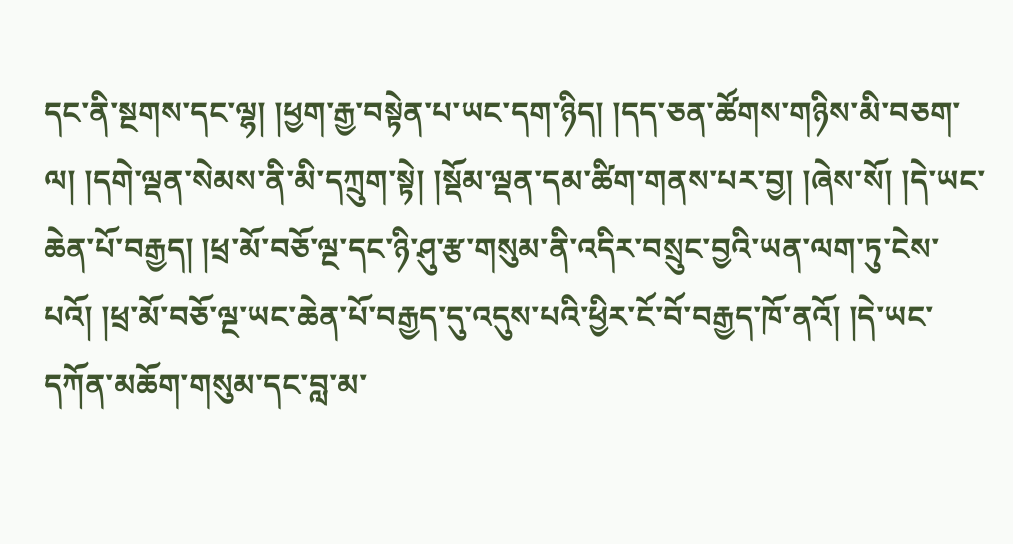དང་ནི་སྔགས་དང་ལྷ། །ཕྱག་རྒྱ་བསྟེན་པ་ཡང་དག་ཉིད། །དད་ཅན་ཚོགས་གཉིས་མི་བཅག་ལ། །དགེ་ལྡན་སེམས་ནི་མི་དཀྲུག་སྟེ། །སྡོམ་ལྡན་དམ་ཚིག་གནས་པར་བྱ། །ཞེས་སོ། །དེ་ཡང་ཆེན་པོ་བརྒྱད། །ཕྲ་མོ་བཅོ་ལྔ་དང་ཉི་ཤུ་རྩ་གསུམ་ནི་འདིར་བསྲུང་བྱའི་ཡན་ལག་ཏུ་ངེས་པའོ། །ཕྲ་མོ་བཅོ་ལྔ་ཡང་ཆེན་པོ་བརྒྱད་དུ་འདུས་པའི་ཕྱིར་ངོ་བོ་བརྒྱད་ཁོ་ནའོ། །དེ་ཡང་དཀོན་མཆོག་གསུམ་དང་བླ་མ་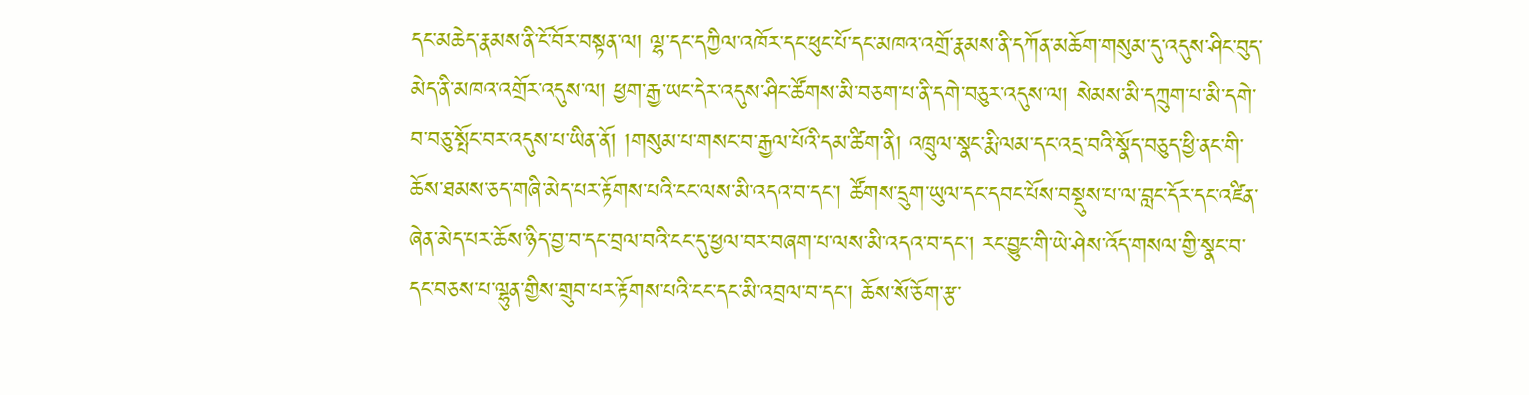དང་མཆེད་རྣམས་ནི་ངོ་བོར་བསྟན་ལ། ལྷ་དང་དཀྱིལ་འཁོར་དང་ཕུང་པོ་དང་མཁའ་འགྲོ་རྣམས་ནི་དཀོན་མཆོག་གསུམ་དུ་འདུས་ཤིང་བུད་མེད་ནི་མཁའ་འགྲོར་འདུས་ལ། ཕྱག་རྒྱ་ཡང་དེར་འདུས་ཤིང་ཚོགས་མི་བཅག་པ་ནི་དགེ་བཅུར་འདུས་ལ། སེམས་མི་དཀྲུག་པ་མི་དགེ་བ་བཅུ་སྤོང་བར་འདུས་པ་ཡིན་ནོ། །གསུམ་པ་གསང་བ་རྒྱལ་པོའི་དམ་ཚིག་ནི། འཁྲུལ་སྣང་རྨི་ལམ་དང་འདྲ་བའི་སྣོད་བཅུད་ཕྱི་ནང་གི་ཆོས་ཐམས་ཅད་གཞི་མེད་པར་རྟོགས་པའི་ངང་ལས་མི་འདའ་བ་དང་། ཚོགས་དྲུག་ཡུལ་དང་དབང་པོས་བསྡུས་པ་ལ་བླང་དོར་དང་འཛིན་ཞེན་མེད་པར་ཆོས་ཉིད་བྱ་བ་དང་བྲལ་བའི་ངང་དུ་ཕྱལ་བར་བཞག་པ་ལས་མི་འདའ་བ་དང་། རང་བྱུང་གི་ཡེ་ཤེས་འོད་གསལ་གྱི་སྣང་བ་དང་བཅས་པ་ལྷུན་གྱིས་གྲུབ་པར་རྟོགས་པའི་ངང་དང་མི་འབྲལ་བ་དང་། ཆོས་སོ་ཅོག་རྩ་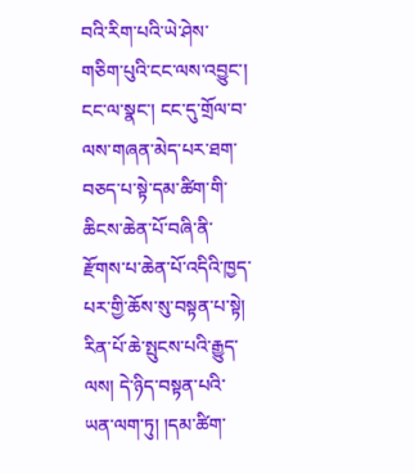བའི་རིག་པའི་ཡེ་ཤེས་གཅིག་པུའི་ངང་ལས་འབྱུང་། ངང་ལ་སྣང་། ངང་དུ་གྲོལ་བ་ལས་གཞན་མེད་པར་ཐག་བཅད་པ་སྟེ་དམ་ཚིག་གི་ཆིངས་ཆེན་པོ་བཞི་ནི་རྫོགས་པ་ཆེན་པོ་འདིའི་ཁྱད་པར་གྱི་ཆོས་སུ་བསྟན་པ་སྟེ། རིན་པོ་ཆེ་སྤུངས་པའི་རྒྱུད་ལས། དེ་ཉིད་བསྟན་པའི་ཡན་ལག་ཏུ། །དམ་ཚིག་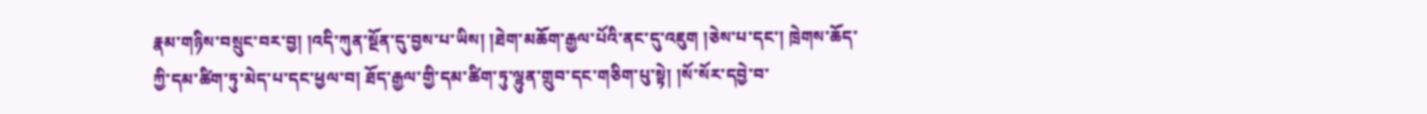རྣམ་གཉིས་བསྲུང་བར་བྱ། །འདི་ཀུན་སྔོན་དུ་བྱས་པ་ཡིས། །ཐེག་མཆོག་རྒྱལ་པོའི་ནང་དུ་འཇུག །ཅེས་པ་དང་། ཁྲེགས་ཆོད་ཀྱི་དམ་ཚིག་ཏུ་མེད་པ་དང་ཕྱལ་བ། ཐོད་རྒྱལ་གྱི་དམ་ཚིག་ཏུ་ལྷུན་གྲུབ་དང་གཅིག་པུ་སྟེ། །སོ་སོར་དབྱེ་བ་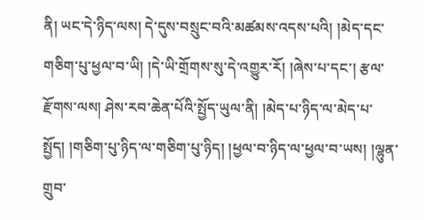ནི། ཡང་དེ་ཉིད་ལས། དེ་དུས་བསྲུང་བའི་མཚམས་འདས་པའི། །མེད་དང་གཅིག་པུ་ཕྱལ་བ་ཡི། །དེ་ཡི་གྲོགས་སུ་དེ་འགྱུར་རོ། །ཞེས་པ་དང་། རྩལ་རྫོགས་ལས། ཤེས་རབ་ཆེན་པོའི་སྤྱོད་ཡུལ་ནི། །མེད་པ་ཉིད་ལ་མེད་པ་སྤྱོད། །གཅིག་པུ་ཉིད་ལ་གཅིག་པུ་ཉིད། །ཕྱལ་བ་ཉིད་ལ་ཕྱལ་བ་ཡས། །ལྷུན་གྲུབ་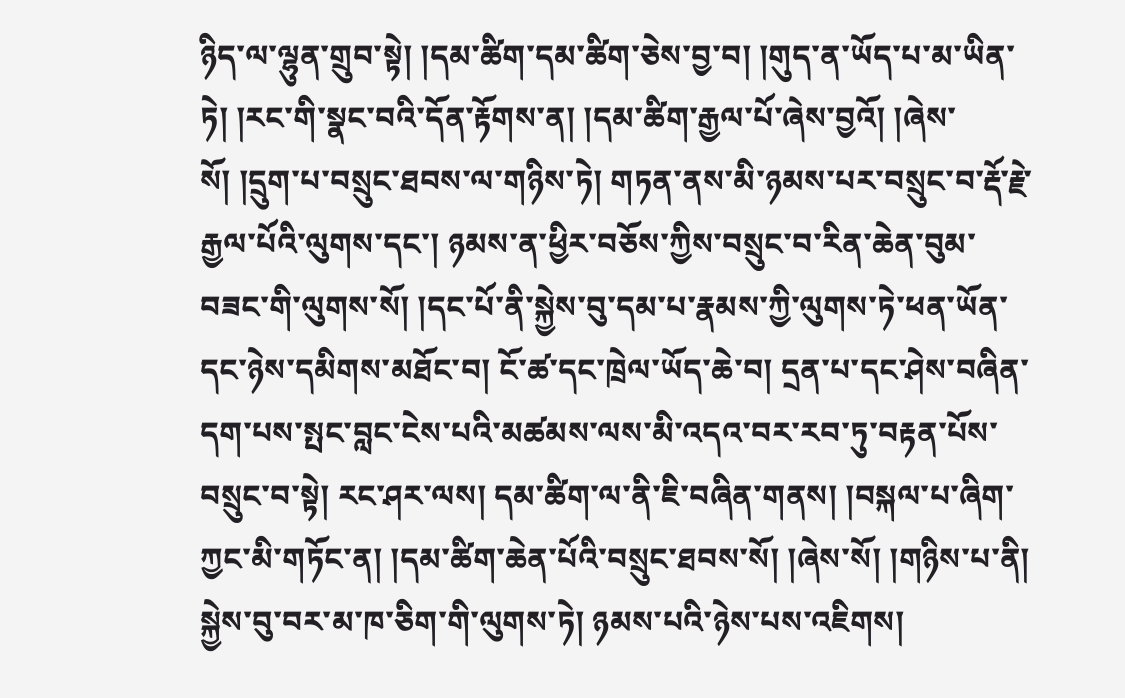ཉིད་ལ་ལྷུན་གྲུབ་སྟེ། །དམ་ཚིག་དམ་ཚིག་ཅེས་བྱ་བ། །གུད་ན་ཡོད་པ་མ་ཡིན་ཏེ། །རང་གི་སྣང་བའི་དོན་རྟོགས་ན། །དམ་ཚིག་རྒྱལ་པོ་ཞེས་བྱའོ། །ཞེས་སོ། །དྲུག་པ་བསྲུང་ཐབས་ལ་གཉིས་ཏེ། གཏན་ནས་མི་ཉམས་པར་བསྲུང་བ་རྡོ་རྗེ་རྒྱལ་པོའི་ལུགས་དང་། ཉམས་ན་ཕྱིར་བཅོས་ཀྱིས་བསྲུང་བ་རིན་ཆེན་བུམ་བཟང་གི་ལུགས་སོ། །དང་པོ་ནི་སྐྱེས་བུ་དམ་པ་རྣམས་ཀྱི་ལུགས་ཏེ་ཕན་ཡོན་དང་ཉེས་དམིགས་མཐོང་བ། ངོ་ཚ་དང་ཁྲེལ་ཡོད་ཆེ་བ། དྲན་པ་དང་ཤེས་བཞིན་དག་པས་སྤང་བླང་ངེས་པའི་མཚམས་ལས་མི་འདའ་བར་རབ་ཏུ་བརྟན་པོས་བསྲུང་བ་སྟེ། རང་ཤར་ལས། དམ་ཚིག་ལ་ནི་ཇི་བཞིན་གནས། །བསྐལ་པ་ཞིག་ཀྱང་མི་གཏོང་ན། །དམ་ཚིག་ཆེན་པོའི་བསྲུང་ཐབས་སོ། །ཞེས་སོ། །གཉིས་པ་ནི། སྐྱེས་བུ་བར་མ་ཁ་ཅིག་གི་ལུགས་ཏེ། ཉམས་པའི་ཉེས་པས་འཇིགས།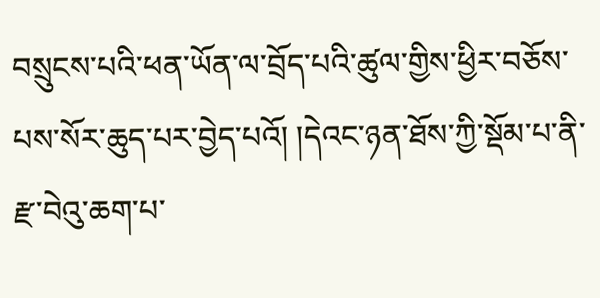བསྲུངས་པའི་ཕན་ཡོན་ལ་བྲོད་པའི་ཚུལ་གྱིས་ཕྱིར་བཅོས་པས་སོར་ཆུད་པར་བྱེད་པའོ། །དེའང་ཉན་ཐོས་ཀྱི་སྡོམ་པ་ནི་རྫ་བེའུ་ཆག་པ་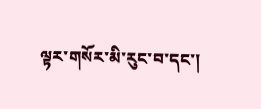ལྟར་གསོར་མི་རུང་བ་དང་།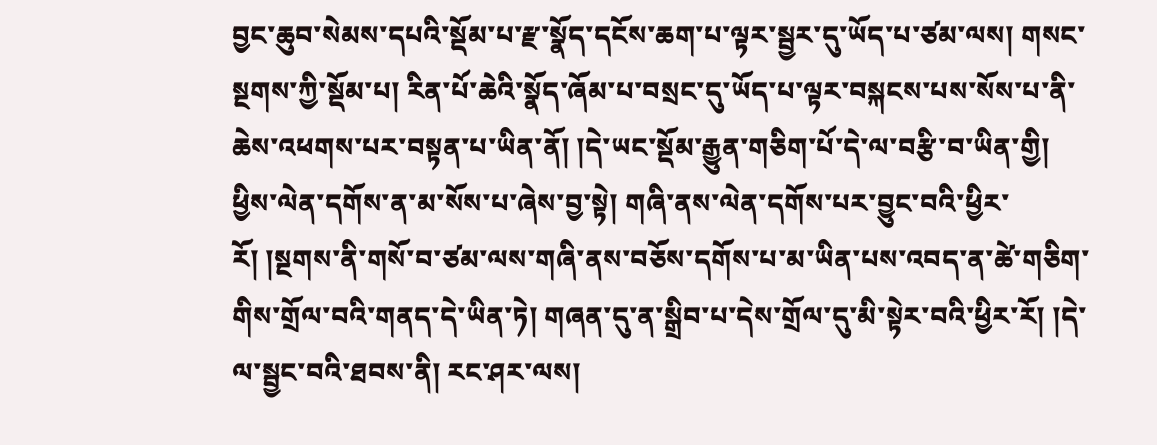བྱང་ཆུབ་སེམས་དཔའི་སྡོམ་པ་རྫ་སྣོད་དངོས་ཆག་པ་ལྟར་སྦྱར་དུ་ཡོད་པ་ཙམ་ལས། གསང་སྔགས་ཀྱི་སྡོམ་པ། རིན་པོ་ཆེའི་སྣོད་ཞོམ་པ་བསྲང་དུ་ཡོད་པ་ལྟར་བསྐངས་པས་སོས་པ་ནི་ཆེས་འཕགས་པར་བསྟན་པ་ཡིན་ནོ། །དེ་ཡང་སྡོམ་རྒྱུན་གཅིག་པོ་དེ་ལ་བརྩི་བ་ཡིན་གྱི། ཕྱིས་ལེན་དགོས་ན་མ་སོས་པ་ཞེས་བྱ་སྟེ། གཞི་ནས་ལེན་དགོས་པར་བྱུང་བའི་ཕྱིར་རོ། །སྔགས་ནི་གསོ་བ་ཙམ་ལས་གཞི་ནས་བཅོས་དགོས་པ་མ་ཡིན་པས་འབད་ན་ཚེ་གཅིག་གིས་གྲོལ་བའི་གནད་དེ་ཡིན་ཏེ། གཞན་དུ་ན་སྒྲིབ་པ་དེས་གྲོལ་དུ་མི་སྟེར་བའི་ཕྱིར་རོ། །དེ་ལ་སྦྱང་བའི་ཐབས་ནི། རང་ཤར་ལས།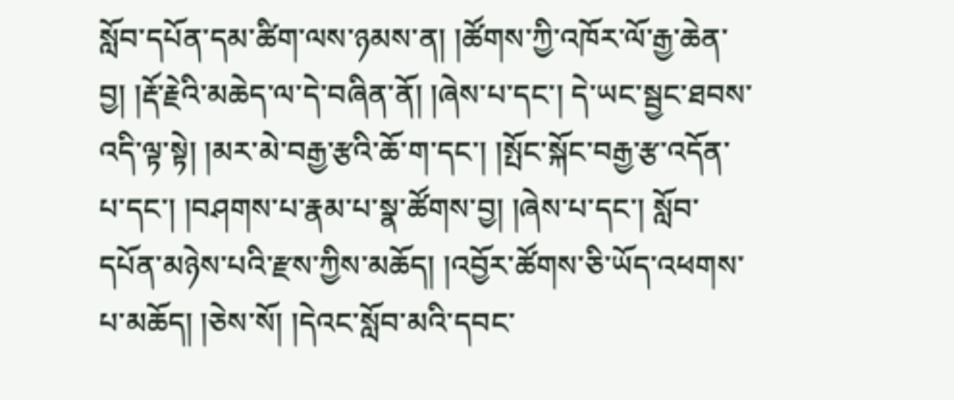སློབ་དཔོན་དམ་ཚིག་ལས་ཉམས་ན། །ཚོགས་ཀྱི་འཁོར་ལོ་རྒྱ་ཆེན་བྱ། །རྡོ་རྗེའི་མཆེད་ལ་དེ་བཞིན་ནོ། །ཞེས་པ་དང་། དེ་ཡང་སྦྱང་ཐབས་འདི་ལྟ་སྟེ། །མར་མེ་བརྒྱ་རྩའི་ཆོ་ག་དང་། །སྤོང་སྐོང་བརྒྱ་རྩ་འདོན་པ་དང་། །བཤགས་པ་རྣམ་པ་སྣ་ཚོགས་བྱ། །ཞེས་པ་དང་། སློབ་དཔོན་མཉེས་པའི་རྫས་ཀྱིས་མཆོད། །འབྱོར་ཚོགས་ཅི་ཡོད་འཕགས་པ་མཆོད། །ཅེས་སོ། །དེའང་སློབ་མའི་དབང་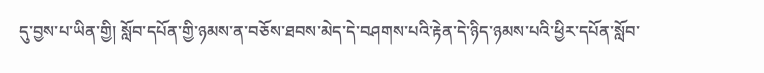དུ་བྱས་པ་ཡིན་གྱི། སློབ་དཔོན་གྱི་ཉམས་ན་བཅོས་ཐབས་མེད་དེ་བཤགས་པའི་རྟེན་དེ་ཉིད་ཉམས་པའི་ཕྱིར་དཔོན་སློབ་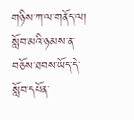གཉིས་ཀ་ལ་གནོད་ལ། སློབ་མའི་ཉམས་ན་བཅོས་ཐབས་ཡོད་དེ་སློབ་དཔོན་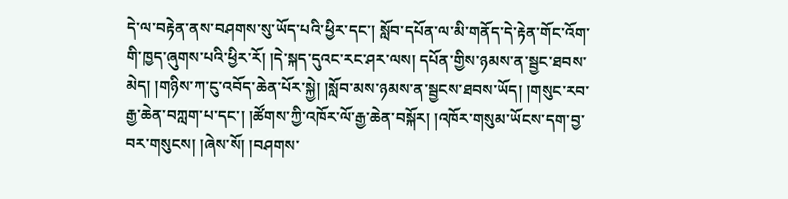དེ་ལ་བརྟེན་ནས་བཤགས་སུ་ཡོད་པའི་ཕྱིར་དང་། སློབ་དཔོན་ལ་མི་གནོད་དེ་རྟེན་གོང་འོག་གི་ཁྱད་ཞུགས་པའི་ཕྱིར་རོ། །དེ་སྐད་དུའང་རང་ཤར་ལས། དཔོན་གྱིས་ཉམས་ན་སྦྱང་ཐབས་མེད། །གཉིས་ཀ་ངུ་འབོད་ཆེན་པོར་སྐྱེ། །སློབ་མས་ཉམས་ན་སྦྱངས་ཐབས་ཡོད། །གསུང་རབ་རྒྱ་ཆེན་བཀླག་པ་དང་། །ཚོགས་ཀྱི་འཁོར་ལོ་རྒྱ་ཆེན་བསྐོར། །འཁོར་གསུམ་ཡོངས་དག་བྱ་བར་གསུངས། །ཞེས་སོ། །བཤགས་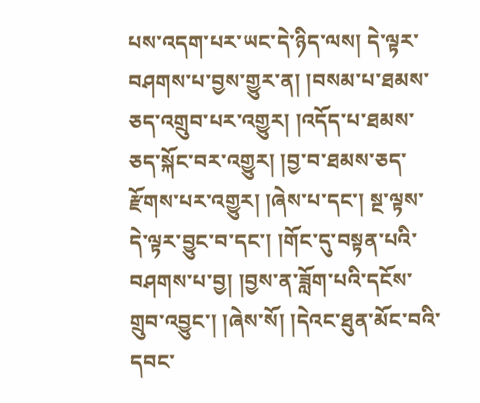པས་འདག་པར་ཡང་དེ་ཉིད་ལས། དེ་ལྟར་བཤགས་པ་བྱས་གྱུར་ན། །བསམ་པ་ཐམས་ཅད་འགྲུབ་པར་འགྱུར། །འདོད་པ་ཐམས་ཅད་སྐོང་བར་འགྱུར། །བྱ་བ་ཐམས་ཅད་རྫོགས་པར་འགྱུར། །ཞེས་པ་དང་། སྔ་ལྟས་དེ་ལྟར་བྱུང་བ་དང་། །གོང་དུ་བསྟན་པའི་བཤགས་པ་བྱ། །བྱས་ན་ཟློག་པའི་དངོས་གྲུབ་འབྱུང་། །ཞེས་སོ། །དེའང་ཐུན་མོང་བའི་དབང་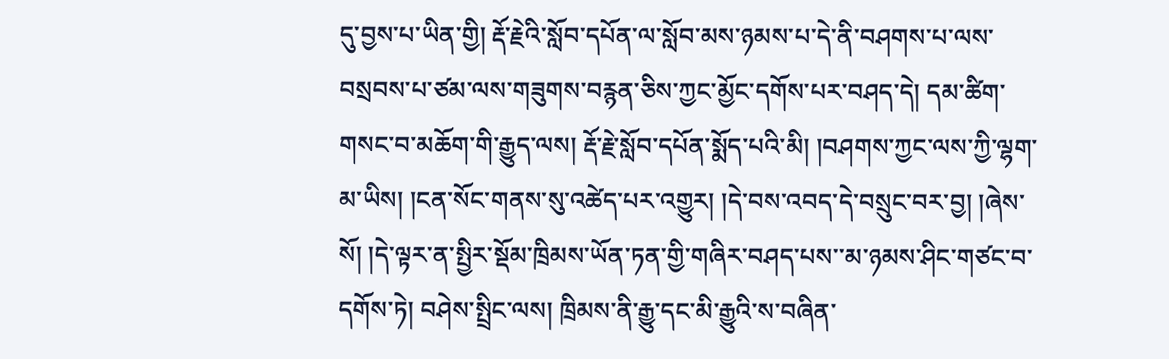དུ་བྱས་པ་ཡིན་གྱི། རྡོ་རྗེའི་སློབ་དཔོན་ལ་སློབ་མས་ཉམས་པ་དེ་ནི་བཤགས་པ་ལས་བསྲབས་པ་ཙམ་ལས་གཟུགས་བརྙན་ཅིས་ཀྱང་མྱོང་དགོས་པར་བཤད་དེ། དམ་ཚིག་གསང་བ་མཆོག་གི་རྒྱུད་ལས། རྡོ་རྗེ་སློབ་དཔོན་སྨོད་པའི་མི། །བཤགས་ཀྱང་ལས་ཀྱི་ལྷག་མ་ཡིས། །ངན་སོང་གནས་སུ་འཚེད་པར་འགྱུར། །དེ་བས་འབད་དེ་བསྲུང་བར་བྱ། །ཞེས་སོ། །དེ་ལྟར་ན་སྤྱིར་སྡོམ་ཁྲིམས་ཡོན་ཏན་གྱི་གཞིར་བཤད་པས་་མ་ཉམས་ཤིང་གཙང་བ་དགོས་ཏེ། བཤེས་སྤྲིང་ལས། ཁྲིམས་ནི་རྒྱུ་དང་མི་རྒྱུའི་ས་བཞིན་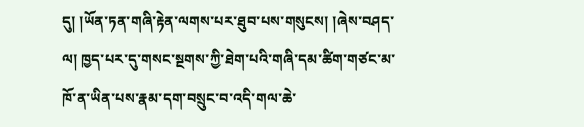དུ། །ཡོན་ཏན་གཞི་རྟེན་ལགས་པར་ཐུབ་པས་གསུངས། །ཞེས་བཤད་ལ། ཁྱད་པར་དུ་གསང་སྔགས་ཀྱི་ཐེག་པའི་གཞི་དམ་ཚིག་གཙང་མ་ཁོ་ན་ཡིན་པས་རྣམ་དག་བསྲུང་བ་འདི་གལ་ཆེ་